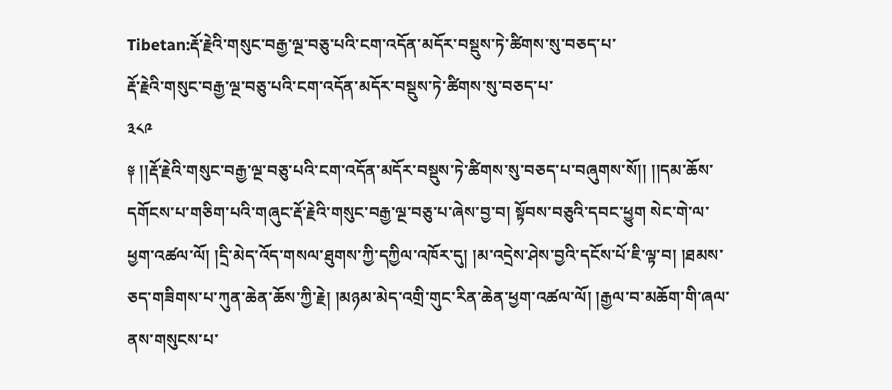Tibetan:རྡོ་རྗེའི་གསུང་བརྒྱ་ལྔ་བཅུ་པའི་ངག་འདོན་མདོར་བསྡུས་ཏེ་ཚིགས་སུ་བཅད་པ་
རྡོ་རྗེའི་གསུང་བརྒྱ་ལྔ་བཅུ་པའི་ངག་འདོན་མདོར་བསྡུས་ཏེ་ཚིགས་སུ་བཅད་པ་
༣༨༩
༈ །།རྡོ་རྗེའི་གསུང་བརྒྱ་ལྔ་བཅུ་པའི་ངག་འདོན་མདོར་བསྡུས་ཏེ་ཚིགས་སུ་བཅད་པ་བཞུགས་སོ།། །།དམ་ཆོས་དགོངས་པ་གཅིག་པའི་གཞུང་རྡོ་རྗེའི་གསུང་བརྒྱ་ལྔ་བཅུ་པ་ཞེས་བྱ་བ། སྟོབས་བཅུའི་དབང་ཕྱུག སེང་གེ་ལ་ཕྱག་འཚལ་ལོ། །དྲི་མེད་འོད་གསལ་ཐུགས་ཀྱི་དཀྱིལ་འཁོར་དུ། །མ་འདྲེས་ཤེས་བྱའི་དངོས་པོ་ཇི་ལྟ་བ། །ཐམས་ཅད་གཟིགས་པ་ཀུན་ཆེན་ཆོས་ཀྱི་རྗེ། །མཉམ་མེད་འགྲི་གུང་རིན་ཆེན་ཕྱག་འཚལ་ལོ། །རྒྱལ་བ་མཆོག་གི་ཞལ་ནས་གསུངས་པ་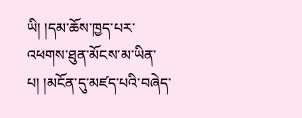ཡི། །དམ་ཆོས་ཁྱད་པར་འཕགས་ཐུན་མོངས་མ་ཡིན་པ། །མངོན་དུ་མཛད་པའི་བཞེད་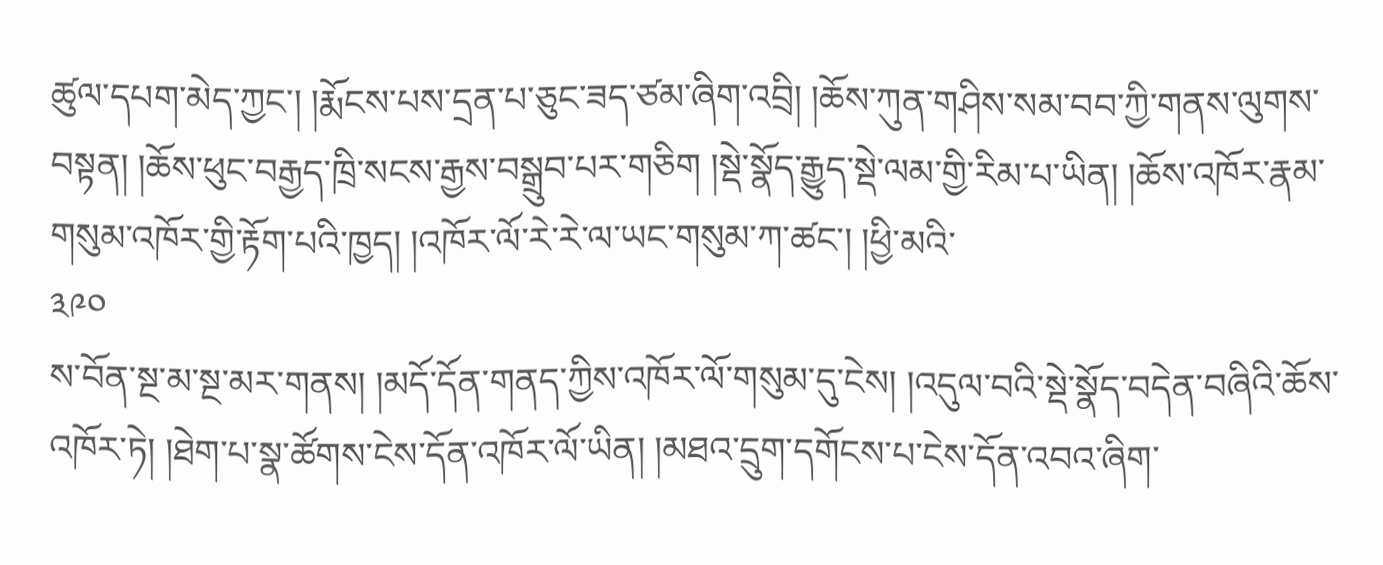ཚུལ་དཔག་མེད་ཀྱང་། །རྨོངས་པས་དྲན་པ་ཅུང་ཟད་ཙམ་ཞིག་འབྲི། །ཆོས་ཀུན་གཤིས་སམ་བབ་ཀྱི་གནས་ལུགས་བསྟན། །ཆོས་ཕུང་བརྒྱད་ཁྲི་སངས་རྒྱས་བསྒྲུབ་པར་གཅིག །སྡེ་སྣོད་རྒྱུད་སྡེ་ལམ་གྱི་རིམ་པ་ཡིན། །ཆོས་འཁོར་རྣམ་གསུམ་འཁོར་གྱི་རྟོག་པའི་ཁྱད། །འཁོར་ལོ་རེ་རེ་ལ་ཡང་གསུམ་ཀ་ཚང་། །ཕྱི་མའི་
༣༩༠
ས་བོན་སྔ་མ་སྔ་མར་གནས། །མདོ་དོན་གནད་ཀྱིས་འཁོར་ལོ་གསུམ་དུ་ངེས། །འདུལ་བའི་སྡེ་སྣོད་བདེན་བཞིའི་ཆོས་འཁོར་ཏེ། །ཐེག་པ་སྣ་ཚོགས་ངེས་དོན་འཁོར་ལོ་ཡིན། །མཐའ་དྲུག་དགོངས་པ་ངེས་དོན་འབའ་ཞིག་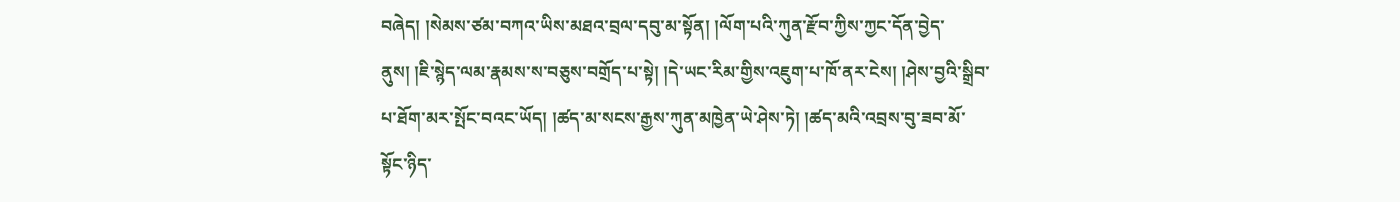བཞེད། །སེམས་ཙམ་བཀའ་ཡིས་མཐའ་བྲལ་དབུ་མ་སྟོན། །ལོག་པའི་ཀུན་རྫོབ་ཀྱིས་ཀྱང་དོན་བྱེད་ནུས། །ཇི་སྙེད་ལམ་རྣམས་ས་བཅུས་བགྲོད་པ་སྟེ། །དེ་ཡང་རིམ་གྱིས་འཇུག་པ་ཁོ་ནར་ངེས། །ཤེས་བྱའི་སྒྲིབ་པ་ཐོག་མར་སྤོང་བའང་ཡོད། །ཚད་མ་སངས་རྒྱས་ཀུན་མཁྱེན་ཡེ་ཤེས་ཏེ། །ཚད་མའི་འབྲས་བུ་ཟབ་མོ་སྟོང་ཉིད་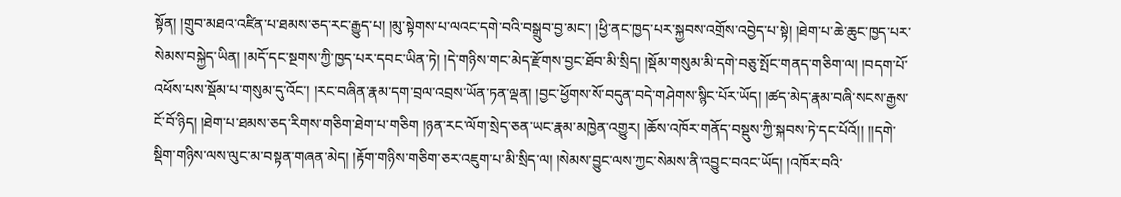སྟོན། །གྲུབ་མཐའ་འཛིན་པ་ཐམས་ཅད་རང་རྒྱུད་པ། །མུ་སྟེགས་པ་ལའང་དགེ་བའི་བསྒྲུབ་བྱ་མང་། །ཕྱི་ནང་ཁྱད་པར་སྐྱབས་འགྲོས་འབྱེད་པ་སྟེ། །ཐེག་པ་ཆེ་ཆུང་ཁྱད་པར་སེམས་བསྐྱེད་ཡིན། །མདོ་དང་སྔགས་ཀྱི་ཁྱད་པར་དབང་ཡིན་ཏེ། །དེ་གཉིས་གང་མེད་རྫོགས་བྱང་ཐོབ་མི་སྲིད། །སྡོམ་གསུམ་མི་དགེ་བཅུ་སྤོང་གནད་གཅིག་ལ། །བདག་པོ་འཕོས་པས་སྡོམ་པ་གསུམ་དུ་འོང་། །རང་བཞིན་རྣམ་དག་བྲལ་འབྲས་ཡོན་ཏན་ལྡན། །བྱང་ཕྱོགས་སོ་བདུན་བདེ་གཤེགས་སྙིང་པོར་ཡོད། །ཚད་མེད་རྣམ་བཞི་སངས་རྒྱས་ངོ་བོ་ཉིད། །ཐེག་པ་ཐམས་ཅད་རིགས་གཅིག་ཐེག་པ་གཅིག །ཉན་རང་ལོག་སྲེད་ཅན་ཡང་རྣམ་མཁྱེན་འགྱུར། །ཆོས་འཁོར་གནོད་བསྡུས་ཀྱི་སྐབས་ཏེ་དང་པོའོ།། །།དགེ་སྡིག་གཉིས་ལས་ལུང་མ་བསྟན་གཞན་མེད། །རྟོག་གཉིས་གཅིག་ཅར་འཇུག་པ་མི་སྲིད་ལ། །སེམས་བྱུང་ལས་ཀྱང་སེམས་ནི་འབྱུང་བའང་ཡོད། །འཁོར་བའི་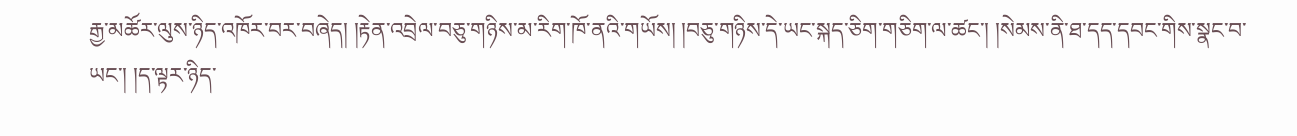རྒྱ་མཚོར་ལུས་ཉིད་འཁོར་བར་བཞེད། །རྟེན་འབྲེལ་བཅུ་གཉིས་མ་རིག་ཁོ་ནའི་གཡོས། །བཅུ་གཉིས་དེ་ཡང་སྐད་ཅིག་གཅིག་ལ་ཚང་། །སེམས་ནི་ཐ་དད་དབང་གིས་སྣང་བ་ཡང་། །ད་ལྟར་ཉིད་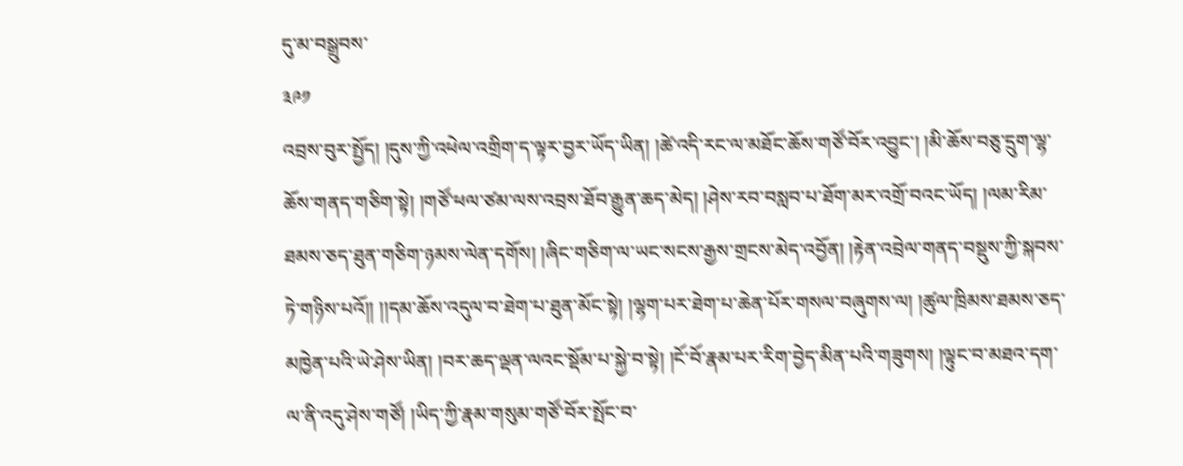དུ་མ་བསྒྲུབས་
༣༩༡
འབྲས་བུར་སྤྱོད། །དུས་ཀྱི་འཕེལ་འགྲིག་ད་ལྟར་བྱར་ཡོད་ཡིན། །ཚེ་འདི་རང་ལ་མཐོང་ཆོས་གཙོ་བོར་འབྱུང་། །མི་ཆོས་བཅུ་དྲུག་ལྷ་ཆོས་གནད་གཅིག་སྟེ། །གཙོ་ཕལ་ཙམ་ལས་འབྲས་ཐོབ་རྒྱུན་ཆད་མེད། །ཤེས་རབ་བསླབ་པ་ཐོག་མར་འགྲོ་བའང་ཡོད། །ལམ་རིམ་ཐམས་ཅད་ཐུན་གཅིག་ཉམས་ལེན་དགོས། །ཞིང་གཅིག་ལ་ཡང་སངས་རྒྱས་གྲངས་མེད་འབྱོན། །རྟེན་འབྲེལ་གནད་བསྡུས་ཀྱི་སྐབས་ཏེ་གཉིས་པའོ།། །།དམ་ཆོས་འདུལ་བ་ཐེག་པ་ཐུན་མོང་སྟེ། །ལྷག་པར་ཐེག་པ་ཆེན་པོར་གསལ་བཞུགས་ལ། །ཚུལ་ཁྲིམས་ཐམས་ཅད་མཁྱེན་པའི་ཡེ་ཤེས་ཡིན། །བར་ཆད་ལྡན་ལའང་སྡོམ་པ་སྐྱེ་བ་སྟེ། །ངོ་བོ་རྣམ་པར་རིག་བྱེད་མིན་པའི་གཟུགས། །ལྟུང་བ་མཐའ་དག་ལ་ནི་འདུ་ཤེས་གཙོ། །ཡིད་ཀྱི་རྣམ་གསུམ་གཙོ་བོར་སྤོང་བ་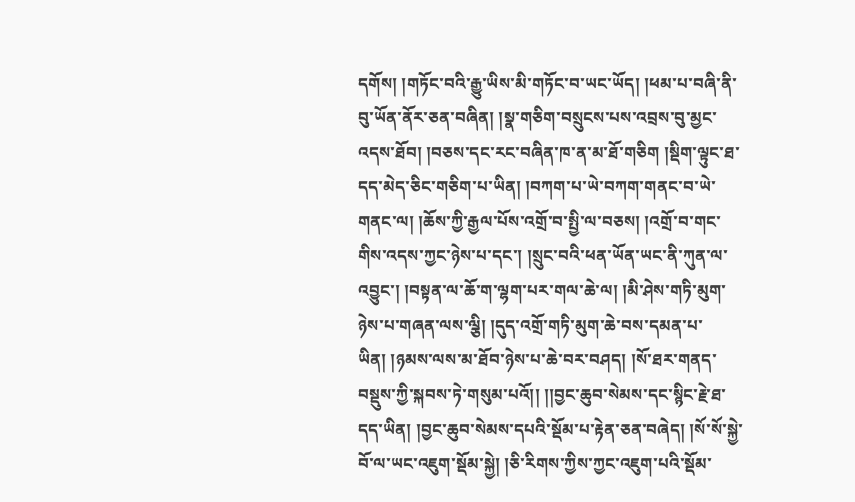དགོས། །གཏོང་བའི་རྒྱུ་ཡིས་མི་གཏོང་བ་ཡང་ཡོད། །ཕམ་པ་བཞི་ནི་བུ་ཡོན་ནོར་ཅན་བཞིན། །སྣ་གཅིག་བསྲུངས་པས་འབྲས་བུ་མྱང་འདས་ཐོབ། །བཅས་དང་རང་བཞིན་ཁ་ན་མ་ཐོ་གཅིག །སྡིག་ལྟུང་ཐ་དད་མེད་ཅིང་གཅིག་པ་ཡིན། །བཀག་པ་ཡེ་བཀག་གནང་བ་ཡེ་གནང་ལ། །ཆོས་ཀྱི་རྒྱལ་པོས་འགྲོ་བ་སྤྱི་ལ་བཅས། །འགྲོ་བ་གང་གིས་འདས་ཀྱང་ཉེས་པ་དང་། །སྲུང་བའི་ཕན་ཡོན་ཡང་ནི་ཀུན་ལ་འབྱུང་། །བསྟན་ལ་ཆོ་ག་ལྷག་པར་གལ་ཆེ་ལ། །མི་ཤེས་གཏི་མུག་ཉེས་པ་གཞན་ལས་ལྕི། །དུད་འགྲོ་གཏི་མུག་ཆེ་བས་དམན་པ་ཡིན། །ཉམས་ལས་མ་ཐོབ་ཉེས་པ་ཆེ་བར་བཤད། །སོ་ཐར་གནད་བསྡུས་ཀྱི་སྐབས་ཏེ་གསུམ་པའོ།། །།བྱང་ཆུབ་སེམས་དང་སྙིང་རྗེ་ཐ་དད་ཡིན། །བྱང་ཆུབ་སེམས་དཔའི་སྡོམ་པ་རྟེན་ཅན་བཞེད། །སོ་སོ་སྐྱེ་བོ་ལ་ཡང་འཇུག་སྡོམ་སྐྱེ། །ཅི་རིགས་ཀྱིས་ཀྱང་འཇུག་པའི་སྡོམ་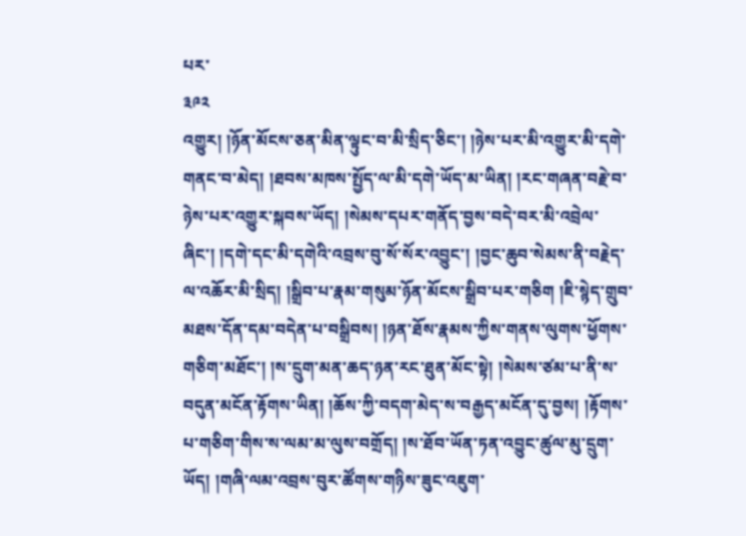པར་
༣༩༢
འགྱུར། །ཉོན་མོངས་ཅན་མིན་ལྟུང་བ་མི་སྲིད་ཅིང་། །ཉེས་པར་མི་འགྱུར་མི་དགེ་གནང་བ་མེད། །ཐབས་མཁས་སྤྱོད་ལ་མི་དགེ་ཡོད་མ་ཡིན། །རང་གཞན་བརྗེ་བ་ཉེས་པར་འགྱུར་སྐབས་ཡོད། །སེམས་དཔར་གནོད་བྱས་བདེ་བར་མི་འབྲེལ་ཞིང་། །དགེ་དང་མི་དགེའི་འབྲས་བུ་སོ་སོར་འབྱུང་། །བྱང་ཆུབ་སེམས་ནི་བརྗེད་ལ་འཆོར་མི་སྲིད། །སྒྲིབ་པ་རྣམ་གསུམ་ཉོན་མོངས་སྒྲིབ་པར་གཅིག །ཇི་སྙེད་གྲུབ་མཐས་དོན་དམ་བདེན་པ་བསྒྲིབས། །ཉན་ཐོས་རྣམས་ཀྱིས་གནས་ལུགས་ཕྱོགས་གཅིག་མཐོང་། །ས་དྲུག་མན་ཆད་ཉན་རང་ཐུན་མོང་སྟེ། །སེམས་ཙམ་པ་ནི་ས་བདུན་མངོན་རྟོགས་ཡིན། །ཆོས་ཀྱི་བདག་མེད་ས་བརྒྱད་མངོན་དུ་བྱས། །རྟོགས་པ་གཅིག་གིས་ས་ལམ་མ་ལུས་བགྲོད། །ས་ཐོབ་ཡོན་ཏན་འབྱུང་ཚུལ་མུ་དྲུག་ཡོད། །གཞི་ལམ་འབྲས་བུར་ཚོགས་གཉིས་ཟུང་འཇུག་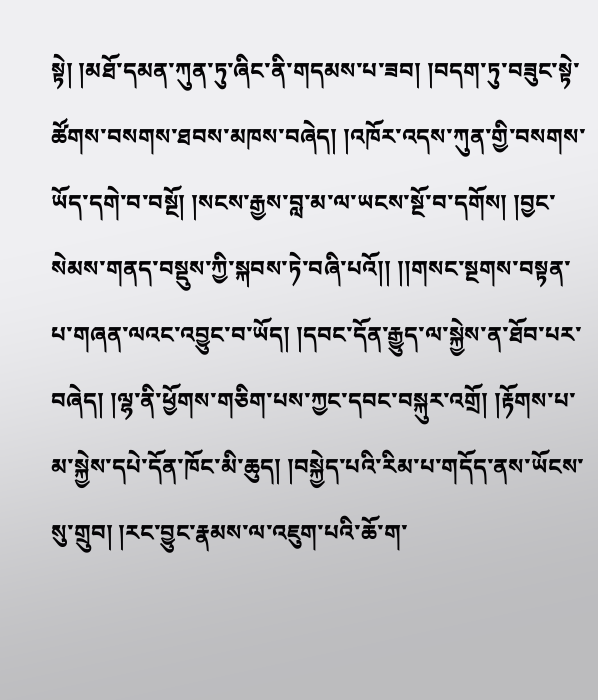སྟེ། །མཐོ་དམན་ཀུན་ཏུ་ཞིང་ནི་གདམས་པ་ཟབ། །བདག་ཏུ་བཟུང་སྟེ་ཚོགས་བསགས་ཐབས་མཁས་བཞེད། །འཁོར་འདས་ཀུན་གྱི་བསགས་ཡོད་དགེ་བ་བསྔོ། །སངས་རྒྱས་བླ་མ་ལ་ཡངས་སྔོ་བ་དགོས། །བྱང་སེམས་གནད་བསྡུས་ཀྱི་སྐབས་ཏེ་བཞི་པའོ།། །།གསང་སྔགས་བསྟན་པ་གཞན་ལའང་འབྱུང་བ་ཡོད། །དབང་དོན་རྒྱུད་ལ་སྐྱེས་ན་ཐོབ་པར་བཞེད། །ལྷ་ནི་ཕྱོགས་གཅིག་པས་ཀྱང་དབང་བསྐུར་འགྲོ། །རྟོགས་པ་མ་སྐྱེས་དཔེ་དོན་ཁོང་མི་ཆུད། །བསྐྱེད་པའི་རིམ་པ་གདོད་ནས་ཡོངས་སུ་གྲུབ། །རང་བྱུང་རྣམས་ལ་འཇུག་པའི་ཆོ་ག་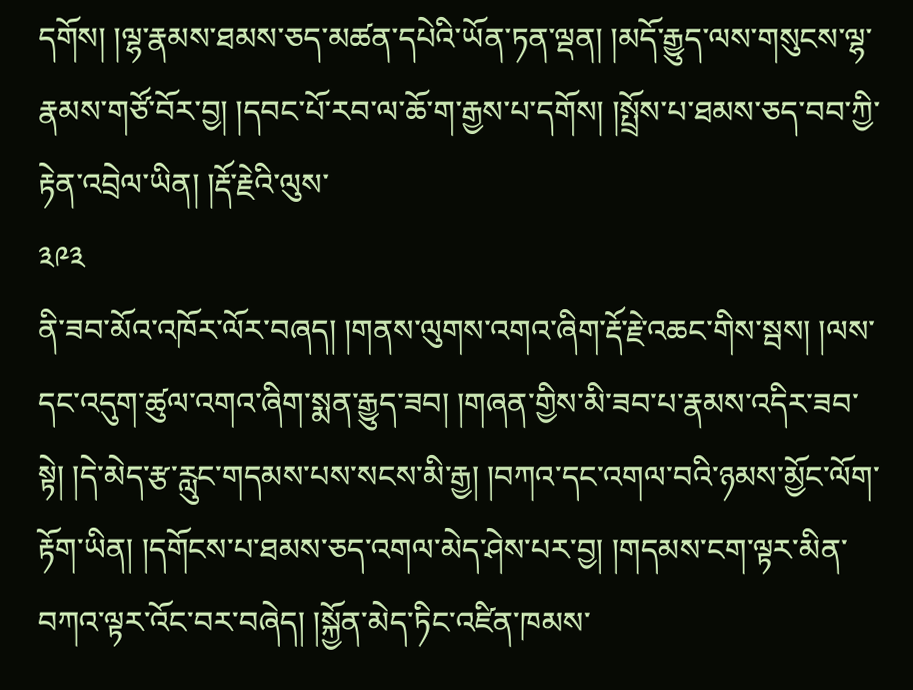དགོས། །ལྷ་རྣམས་ཐམས་ཅད་མཚན་དཔེའི་ཡོན་ཏན་ལྡན། །མདོ་རྒྱུད་ལས་གསུངས་ལྷ་རྣམས་གཙོ་བོར་བྱ། །དབང་པོ་རབ་ལ་ཆོ་ག་རྒྱས་པ་དགོས། །སྤྲོས་པ་ཐམས་ཅད་བབ་ཀྱི་རྟེན་འབྲེལ་ཡིན། །རྡོ་རྗེའི་ལུས་
༣༩༣
ནི་ཟབ་མོའ་འཁོར་ལོར་བཞད། །གནས་ལུགས་འགའ་ཞིག་རྡོ་རྗེ་འཆང་གིས་སྦས། །ལས་དང་འདུག་ཚུལ་འགའ་ཞིག་སྨན་རྒྱུད་ཟབ། །གཞན་གྱིས་མི་ཟབ་པ་རྣམས་འདིར་ཟབ་སྟེ། །དེ་མེད་རྩ་རླུང་གདམས་པས་སངས་མི་རྒྱ། །བཀའ་དང་འགལ་བའི་ཉམས་མྱོང་ལོག་རྟོག་ཡིན། །དགོངས་པ་ཐམས་ཅད་འགལ་མེད་ཤེས་པར་བྱ། །གདམས་ངག་ལྟར་མིན་བཀའ་ལྟར་འོང་བར་བཞེད། །སྐྱོན་མེད་ཏིང་འཛིན་ཁམས་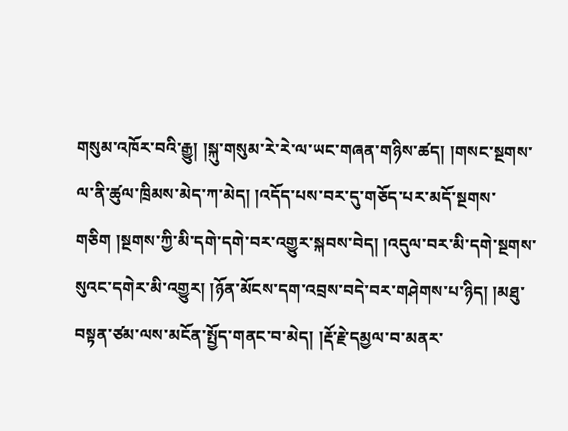གསུམ་འཁོར་བའི་རྒྱུ། །སྐུ་གསུམ་རེ་རེ་ལ་ཡང་གཞན་གཉིས་ཚད། །གསང་སྔགས་ལ་ནི་ཚུལ་ཁྲིམས་མེད་ཀ་མེད། །འདོད་པས་བར་དུ་གཅོད་པར་མདོ་སྔགས་གཅིག །སྔགས་ཀྱི་མི་དགེ་དགེ་བར་འགྱུར་སྐབས་བེད། །འདུལ་བར་མི་དགེ་སྔགས་སུའང་དགེར་མི་འགྱུར། །ཉོན་མོངས་དག་འབྲས་བདེ་བར་གཤེགས་པ་ཉིད། །མཐུ་བསྟན་ཙམ་ལས་མངོན་སྤྱོད་གནང་བ་མེད། །རྡོ་རྗེ་དམྱལ་བ་མནར་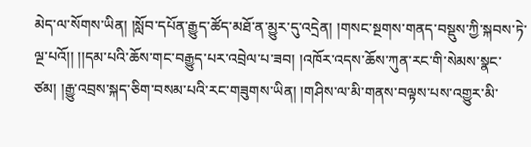མེད་ལ་སོགས་ཡིན། །སློབ་དཔོན་རྒྱུད་ཚོད་མཐོ་ན་མྱུར་དུ་འདྲེན། །གསང་སྔགས་གནད་བསྡུས་ཀྱི་སྐབས་ཏེ་ལྔ་པའོ།། །།དམ་པའི་ཆོས་གང་བརྒྱུད་པར་འབྲེལ་པ་ཟབ། །འཁོར་འདས་ཆོས་ཀུན་རང་གི་སེམས་སྣང་ཙམ། །རྒྱུ་འབྲས་སྐད་ཅིག་བསམ་པའི་རང་གཟུགས་ཡིན། །གཤིས་ལ་མི་གནས་བལྟས་པས་འགྱུར་མི་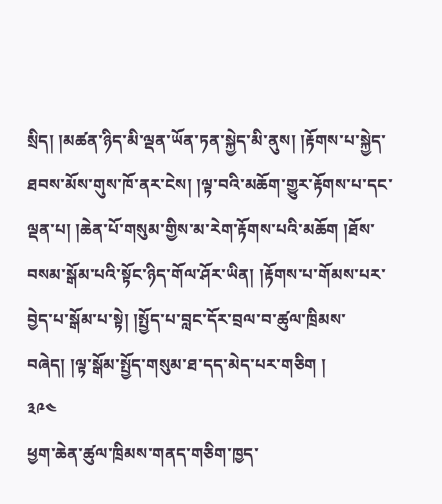སྲིད། །མཚན་ཉིད་མི་ལྡན་ཡོན་ཏན་སྐྱེད་མི་ནུས། །རྟོགས་པ་སྐྱེད་ཐབས་མོས་གུས་ཁོ་ནར་ངེས། །ལྟ་བའི་མཆོག་གྱུར་རྟོགས་པ་དང་ལྡན་པ། །ཆེན་པོ་གསུམ་གྱིས་མ་རེག་རྟོགས་པའི་མཆོག །ཐོས་བསམ་སྒོམ་པའི་སྟོང་ཉིད་གོལ་ཤོར་ཡིན། །རྟོགས་པ་གོམས་པར་བྱེད་པ་སྒོམ་པ་སྟེ། །སྤྱོད་པ་བླང་དོར་བྲལ་བ་ཚུལ་ཁྲིམས་བཞེད། །ལྟ་སྒོམ་སྤྱོད་གསུམ་ཐ་དད་མེད་པར་གཅིག །
༣༩༤
ཕྱག་ཆེན་ཚུལ་ཁྲིམས་གནད་གཅིག་ཁྱད་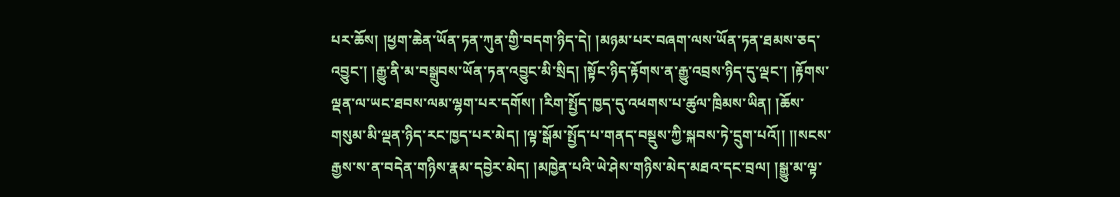པར་ཆོས། །ཕྱག་ཆེན་ཡོན་ཏན་ཀུན་གྱི་བདག་ཉིད་དེ། །མཉམ་པར་བཞག་ལས་ཡོན་ཏན་ཐམས་ཅད་འབྱུང་། །རྒྱུ་ནི་མ་བསྒྲུབས་ཡོན་ཏན་འབྱུང་མི་སྲིད། །སྟོང་ཉིད་རྟོགས་ན་རྒྱུ་འབྲས་ཉིད་དུ་ལྡང་། །རྟོགས་ལྡན་ལ་ཡང་ཐབས་ལམ་ལྷག་པར་དགོས། །རིག་སྤྱོད་ཁྱད་དུ་འཕགས་པ་ཚུལ་ཁྲིམས་ཡིན། །ཆོས་གསུམ་མི་ལྡན་ཉིད་རང་ཁྱད་པར་མེད། །ལྟ་སྒོམ་སྤྱོད་པ་གནད་བསྡུས་ཀྱི་སྐབས་ཏེ་དྲུག་པའོ།། །།སངས་རྒྱས་ས་ན་བདེན་གཉིས་རྣམ་དབྱེར་མེད། །མཁྱེན་པའི་ཡེ་ཤེས་གཉིས་མེད་མཐའ་དང་བྲལ། །སྒྱུ་མ་ལྟ་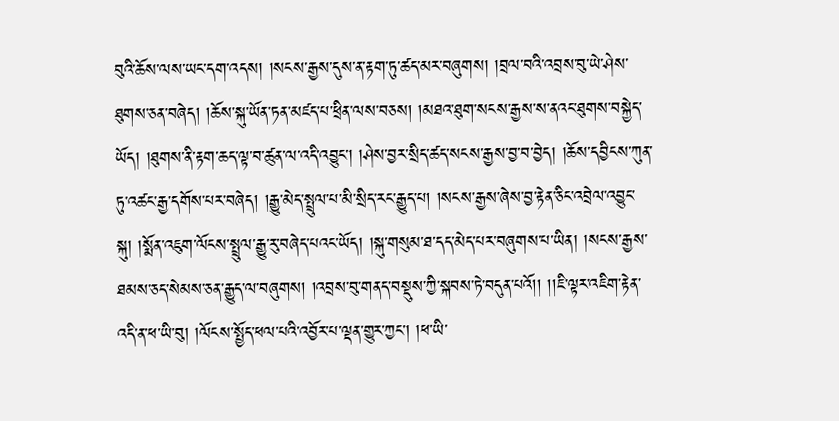བུའི་ཆོས་ལས་ཡང་དག་འདས། །སངས་རྒྱས་དུས་ན་རྟག་ཏུ་ཚད་མར་བཞུགས། །བྲལ་བའི་འབྲས་བུ་ཡེ་ཤེས་ཐུགས་ཅན་བཞེད། །ཆོས་སྐུ་ཡོན་ཏན་མཛད་པ་ཕྲིན་ལས་བཅས། །མཐའ་ཐུག་སངས་རྒྱས་ས་ནའང་ཐུགས་བསྐྱེད་ཡོད། །ཐུགས་ནི་རྟག་ཆད་ལྟ་བ་ཚུན་ལ་འདི་འབྱུང་། །ཤེས་བྱར་སྲིད་ཚད་སངས་རྒྱས་བྱ་བ་བྱེད། །ཆོས་དབྱིངས་ཀུན་ཏུ་འཚང་རྒྱ་དགོས་པར་བཞེད། །རྒྱུ་མེད་སྤྲུལ་པ་མི་སྲིད་རང་རྒྱུད་པ། །སངས་རྒྱས་ཞེས་བྱ་རྟེན་ཅིང་འབྲེལ་འབྱུང་སྐུ། །སྨོན་འཇུག་ལོངས་སྤྲུལ་རྒྱུ་རུ་བཞེད་པའང་ཡོད། །སྐུ་གསུམ་ཐ་དད་མེད་པར་བཞུགས་པ་ཡིན། །སངས་རྒྱས་ཐམས་ཅད་སེམས་ཅན་རྒྱུད་ལ་བཞུགས། །འབྲས་བུ་གནད་བསྡུས་ཀྱི་སྐབས་ཏེ་བདུན་པའོ།། །།ཇི་ལྟར་འཇིག་རྟེན་འདི་ན་ཕ་ཡི་བུ། །ལོངས་སྤྱོད་ཕལ་པའི་འབྱོར་པ་ལྡན་གྱུར་ཀྱང་། །ཕ་ཡི་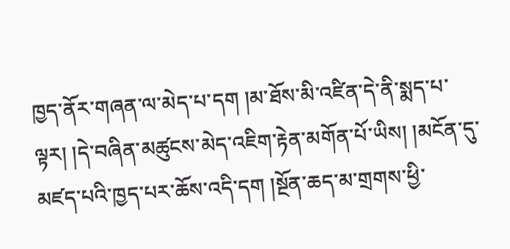ཁྱད་ནོར་གཞན་ལ་མེད་པ་དག །མ་ཐོས་མི་འཛིན་དེ་ནི་སྨད་པ་ལྟར། །དེ་བཞིན་མཚུངས་མེད་འཇིག་རྟེན་མགོན་པོ་ཡིས། །མངོན་དུ་མཛད་པའི་ཁྱད་པར་ཆོས་འདི་དག །སྔོན་ཆད་མ་གྲགས་ཕྱི་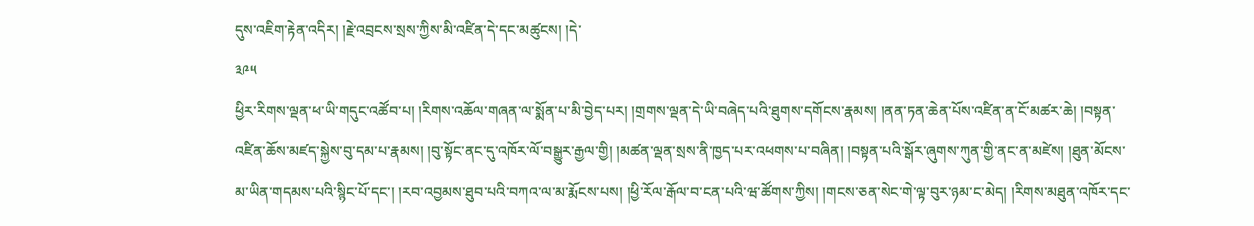དུས་འཇིག་རྟེན་འདིར། །རྗེ་འབྲངས་སྲས་ཀྱིས་མི་འཛིན་དེ་དང་མཚུངས། །དེ་
༣༩༥
ཕྱིར་རིགས་ལྡན་ཕ་ཡི་གདུང་འཚོབ་པ། །རིགས་འཆོལ་གཞན་ལ་སྨོན་པ་མི་བྱེད་པར། །གྲགས་ལྡན་དེ་ཡི་བཞེད་པའི་ཐུགས་དགོངས་རྣམས། །ནན་ཏན་ཆེན་པོས་འཛིན་ན་ངོ་མཚར་ཆེ། །བསྟན་འཛིན་ཆོས་མཛད་སྐྱེས་བུ་དམ་པ་རྣམས། །བུ་སྟོང་ནང་དུ་འཁོར་ལོ་བསྒྱུར་རྒྱལ་གྱི། །མཚན་ལྡན་སྲས་ནི་ཁྱད་པར་འཕགས་པ་བཞིན། །བསྟན་པའི་སྒོར་ཞུགས་ཀུན་གྱི་ནང་ན་མཛེས། །ཐུན་མོངས་མ་ཡིན་གདམས་པའི་སྙིང་པོ་དང་། །རབ་འབྱམས་ཐུབ་པའི་བཀའ་ལ་མ་རྨོངས་པས། །ཕྱི་རོལ་རྒོལ་བ་ངན་པའི་ཝ་ཚོགས་ཀྱིས། །གངས་ཅན་སེང་གེ་ལྟ་བུར་ཉམ་ང་མེད། །རིགས་མཐུན་འཁོར་དང་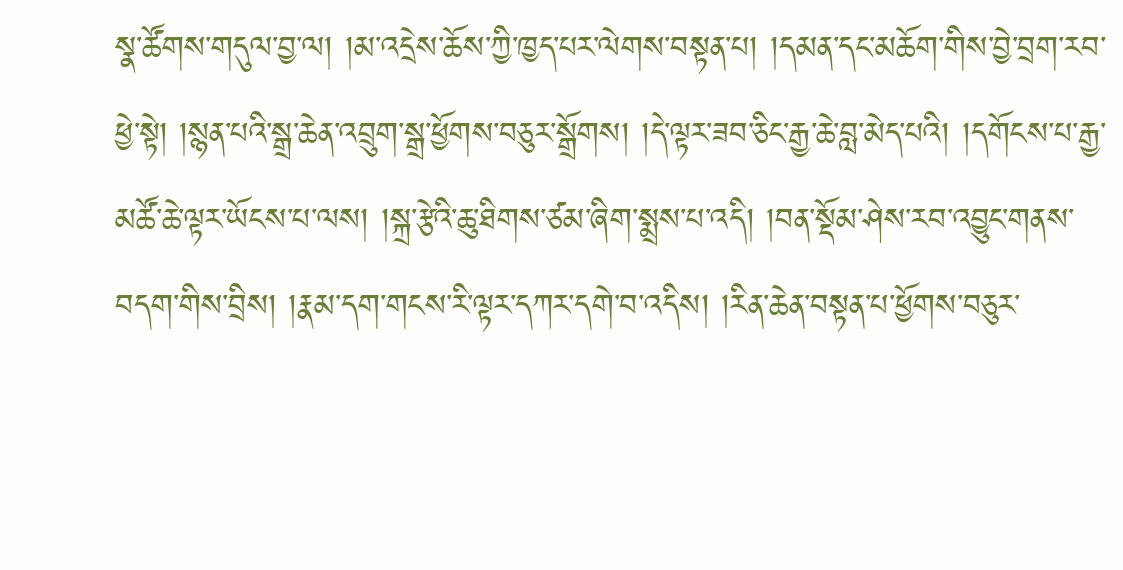སྣ་ཚོགས་གདུལ་བྱ་ལ། །མ་འདྲེས་ཆོས་ཀྱི་ཁྱད་པར་ལེགས་བསྟན་པ། །དམན་དང་མཆོག་གིས་བྱེ་བྲག་རབ་ཕྱེ་སྟེ། །སྙན་པའི་སྒྲ་ཆེན་འབྲུག་སྒྲ་ཕྱོགས་བཅུར་སྒྲོགས། །དེ་ལྟར་ཟབ་ཅིང་རྒྱ་ཆེ་བླ་མེད་པའི། །དགོངས་པ་རྒྱ་མཚོ་ཆེ་ལྟར་ཡོངས་པ་ལས། །སྐྲ་རྩེའི་ཆུ་ཐིགས་ཙམ་ཞིག་སྨྲས་པ་འདི། །བན་སྡོམ་ཤེས་རབ་འབྱུང་གནས་བདག་གིས་བྲིས། །རྣམ་དག་གངས་རི་ལྟར་དཀར་དགེ་བ་འདིས། །རིན་ཆེན་བསྟན་པ་ཕྱོགས་བཅུར་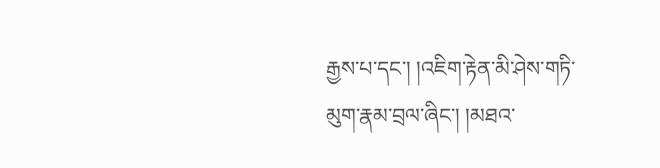རྒྱས་པ་དང་། །འཇིག་རྟེན་མི་ཤེས་གཏི་མུག་རྣམ་བྲལ་ཞིང་། །མཐའ་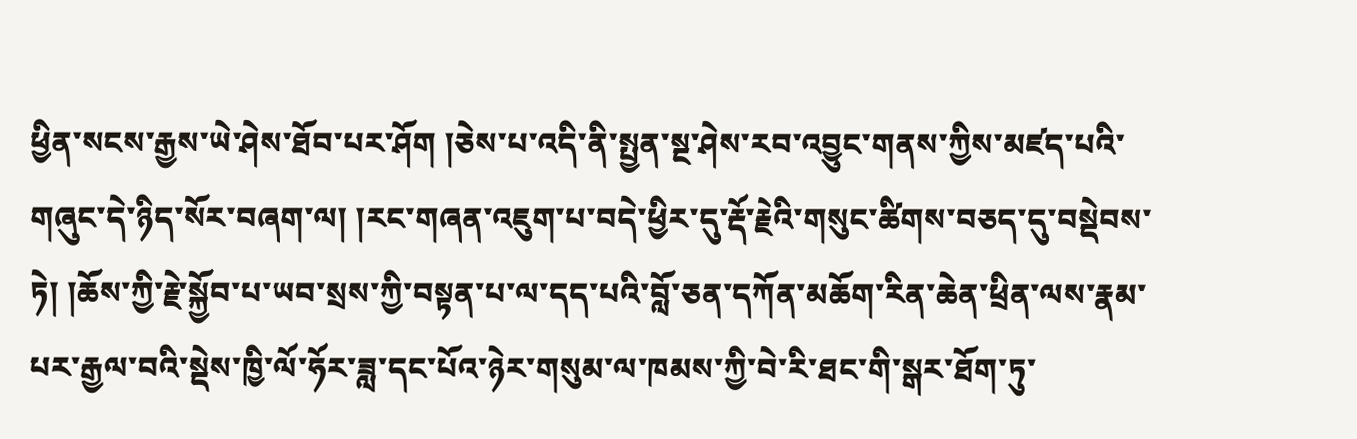ཕྱིན་སངས་རྒྱས་ཡེ་ཤེས་ཐོབ་པར་ཤོག །ཅེས་པ་འདི་ནི་སྤྱན་སྔ་ཤེས་རབ་འབྱུང་གནས་ཀྱིས་མཛད་པའི་གཞུང་དེ་ཉིད་སོར་བཞག་ལ། །རང་གཞན་འཇུག་པ་བདེ་ཕྱིར་དུ་རྡོ་རྗེའི་གསུང་ཚིགས་བཅད་དུ་བསྡེབས་ཏེ། །ཆོས་ཀྱི་རྗེ་སྐྱོབ་པ་ཡབ་སྲས་ཀྱི་བསྟན་པ་ལ་དད་པའི་བློ་ཅན་དཀོན་མཆོག་རིན་ཆེན་ཕྲིན་ལས་རྣམ་པར་རྒྱལ་བའི་སྡེས་ཁྱི་ལོ་ཧོར་ཟླ་དང་པོའ་ཉེར་གསུམ་ལ་ཁམས་ཀྱི་བེ་རི་ཐང་གི་སྒར་ཐོག་ཏུ་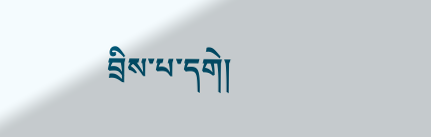བྲིས་པ་དགེ།